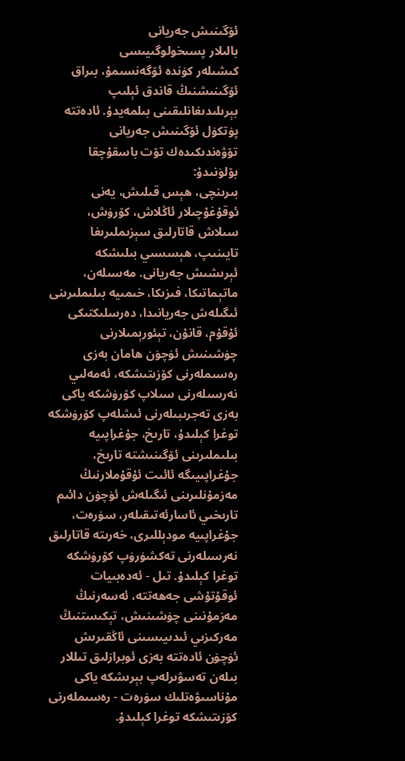ئۆگىنىش جەريانى
بالىلار پسىخولوگىيىسى
كىشىلەر كۈندە ئۆگەنسىمۇ، بىراق ئۆگىنىشنىڭ قاندق ئېلىپ بېرىلىدىغانلىقىنى بىلمەيدۇ. ئادەتتە پۈتكۈل ئۆگىنىش جەريانى تۆۋەندىكىدەك تۆت باسقۇچقا بۆلۈنىدۇ:
بىرىنچى، ھېس قىلىش، يەنى ئوقۇغۇچىلار ئاڭلاش، كۆرۈش، سىلاش قاتارلىق سېزىملىرىغا تايىنىپ، ھېسسىي بىلىشكە ئېرىشىش جەريانى. مەسىلەن، ماتېماتىكا، فىزىكا، خىمىيە بىلىملىرىنى ئىگىلەش جەريانىدا، دەرسلىكتىكى ئۇقۇم، قانۇن، تېئورېمىلارنى چۈشىنىش ئۈچۈن ھامان بەزى رەسىملەرنى كۆزىتىشكە، ئەمەلىي نەرسىلەرنى سىلاپ كۆرۈشكە ياكى بەزى تەجرىبىلەرنى ئىشلەپ كۆرۈشكە توغرا كېلىدۇ، تارىخ، جۇغراپىيە بىلىملىرىنى ئۆگىنىشتە تارىخ، جۇغراپىيىگە ئائىت ئۇقۇملارنىڭ مەزمۇنلىرىنى ئىگىلەش ئۈچۈن دائىم تارىخىي ئاسارئەتىقىلەر، سۈرەت، جۇغراپىيە مودېللىرى، خەرىتە قاتارلىق نەرسىلەرنى تەكشۈرۈپ كۆرۈشكە توغرا كېلىدۇ. تىل - ئەدەبىيات ئوقۇتۇشى جەھەتتە، ئەسەرنىڭ مەزمۇنىنى چۈشىنىش، تېكىستنىڭ مەركىزىي ئىدىيىسىنى ئاڭقىرىش ئۈچۈن ئادەتتە بەزى ئوبرازلىق تىللار بىلەن تەسۋىرلەپ بېرىشكە ياكى مۇناسىۋەتلىك سۈرەت - رەسىملەرنى كۆزىتىشكە توغرا كېلىدۇ.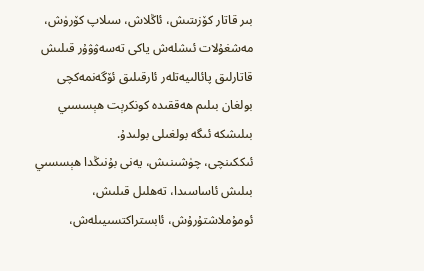بىر قاتار كۆزىتىش، ئاڭلاش، سىلاپ كۆرۈش، مەشغۇلات ئىشلەش ياكى تەسەۋۋۇر قىلىش قاتارلىق پائالىيەتلەر ئارقىلىق ئۆگەنمەكچى بولغان بىلىم ھەققىدە كونكرېت ھېسسىي بىلىشكە ئىگە بولغىلى بولىدۇ.
ئىككىنچى، چۈشىنىش، يەنى بۇنىڭدا ھېسسىي بىلىش ئاساسىدا، تەھلىل قىلىش، ئومۇملاشتۇرۇش، ئابستراكتسىيىلەش،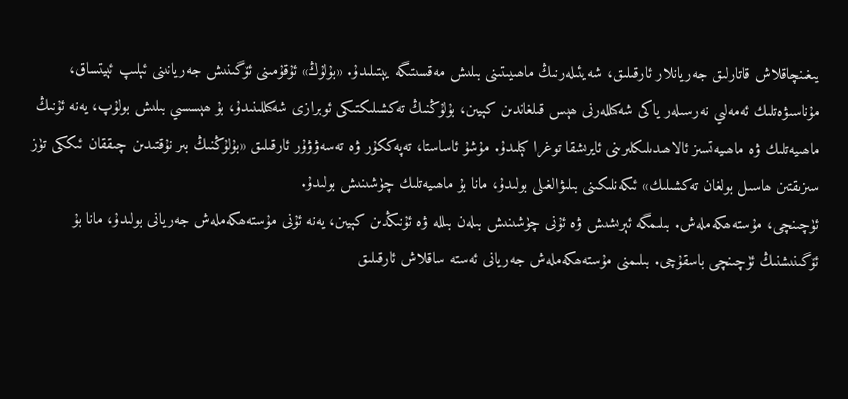يىغىنچاقلاش قاتارلىق جەريانلار ئارقىلىق، شەيئىلەرنىڭ ماھىيىتىنى بىلىش مەقسىتىگە يېتىلىدۇ. «بۇلۇڭ» ئۇقۇمىنى ئۆگىنىش جەريانىنى ئېلىپ ئېيتساق، مۇناسىۋەتلىك ئەمەلىي نەرسىلەر ياكى شەكىللەرنى ھېس قىلغاندىن كېيىن، بۇلۇڭنىڭ تەكشىلىكتىكى ئوبرازى شەكىللىنىدۇ، بۇ ھېسسىي بىلىش بولۇپ، يەنە ئۇنىڭ ماھىيەتلىك ۋە ماھىيەتسىز ئالاھىدىلىكلىرىنى ئايرىشقا توغرا كېلىدۇ. مۇشۇ ئاساستا، تەپەككۇر ۋە تەسەۋۋۇر ئارقىلىق «بۇلۇڭنىڭ بىر نۇقتىدىن چىققان ئىككى تۈز سىزىقتىن ھاسىل بولغان تەكشىلىك» ئىكەنلىكىنى بىلىۋالغىلى بولىدۇ، مانا بۇ ماھىيەتلىك چۈشىنىش بولىدۇ.
ئۈچىنچى، مۇستەھكەملەش. بىلىمگە ئېرىشىش ۋە ئۇنى چۈشىنىش بىلەن بىللە ۋە ئۇنىڭدىن كېيىن، يەنە ئۇنى مۇستەھكەملەش جەريانى بولىدۇ، مانا بۇ ئۆگىنىشنىڭ ئۈچىنچى باسقۇچى. بىلىمنى مۇستەھكەملەش جەريانى ئەستە ساقلاش ئارقىلىق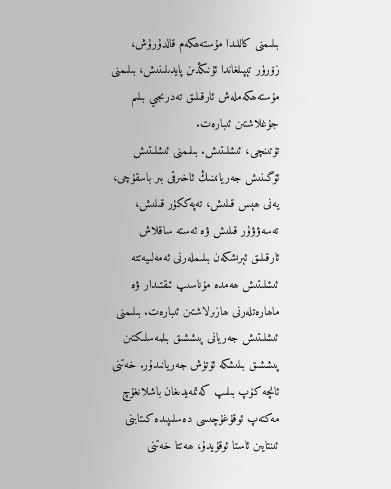بىلىمنى كاللىدا مۇستەھكەم قالدۇرۇش، زۆرۈر تېپىلغاندا ئۇنىڭدىن پايدىلىنىش، بىلىمنى مۇستەھكەملەش ئارقىلىق تەدرىجىي بىلىم جۇغلاشتىن ئىبارەت.
تۆتىنچى، ئىشلىتىش. بىلىمنى ئىشلىتىش ئۆگىنىش جەريانىنىڭ ئاخىرقى بىر باسقۇچى، يەنى ھېس قىلىش، تەپەككۇر قىلىش، تەسەۋۋۇر قىلىش ۋە ئەستە ساقلاش ئارقىلىق ئېرىشكەن بىلىملەرنى ئەمەلىيەتتە ئىشلىتىش ھەمدە مۇناسىپ ئىقتىدار ۋە ماھارەتلەرنى ھازىرلاشتىن ئىبارەت. بىلىمنى ئىشلىتىش جەريانى پىششىق بىلمەسلىكتىن پىششىق بىلىشكە ئۆتۈش جەريانىدۇر. خەتنى ئانچە كۆپ بىلىپ كەتمەيدىغان باشلانغۇچ مەكتەپ ئوقۇغۇچىسى دەسلىپىدە كىتابنى ئىنتايىن ئاستا ئوقۇيدۇ، ھەتتا خەتنى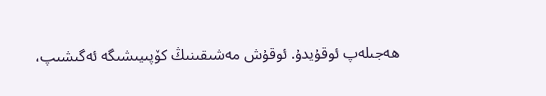ھەجىلەپ ئوقۇيدۇ. ئوقۇش مەشىقىنىڭ كۆپىيىشىگە ئەگىشىپ،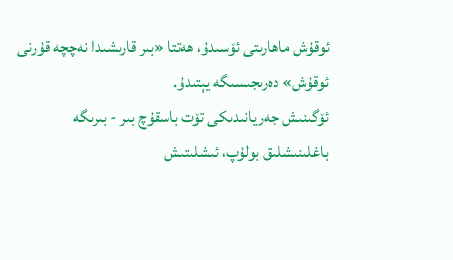ئوقۇش ماھارىتى ئۆسىدۇ، ھەتتا «بىر قارىشىدا نەچچە قۇرنى ئوقۇش» دەرىجىسىگە يېتىدۇ.
ئۆگىنىش جەريانىدىكى تۆت باسقۇچ بىر - بىرىگە باغلىنىشلىق بولۇپ، ئىشلىتىش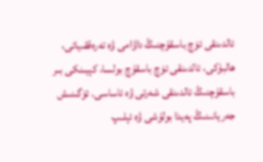ئالدىنقى ئۈچ باسقۇچنىڭ داۋامى ۋە تەرەققىياتى، ھالبۇكى، ئالدىنقى ئۈچ باسقۇچ بولسا، كېيىنكى بىر باسقۇچنىڭ ئالدىنقى شەرتى ۋە ئاساسى. ئۆگىنىش جەريانىنىڭ پەيدا بولۇشى ۋە ئېلىپ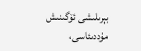بېرىلىشى ئۆگىنىش مۇددىئاسى،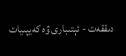دىققەت - ئېتىبارى ۋە كەيپىيات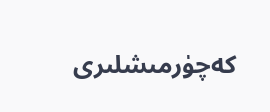كەچۈرمىشلىرى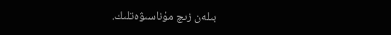بىلەن زىچ مۇناسىۋەتلىك.